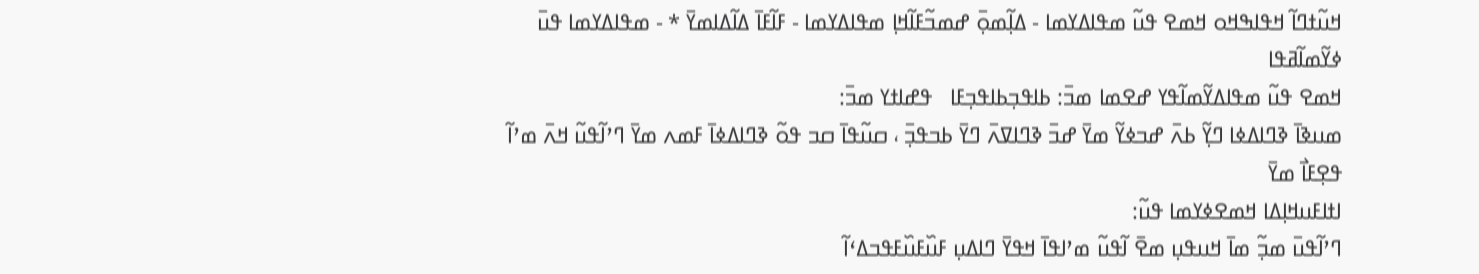ߞߎ߬ߙߣߊ߬ ߞߟߊߒߞߋ ߞߘߐ ߟߎ߬ ߘߟߊߡߌߘߊ - ߡߊ߲߬ߘߋ߲߫ ߝߘߏ߬ߓߊ߬ߞߊ߲ ߘߟߊߡߌߘߊ - ߓߊ߬ߓߊ߫ ߡߊ߬ߡߊߘߌ߫ * - ߘߟߊߡߌߘߊ ߟߎ߫ ߦߌ߬ߘߊ߬ߥߟߊ
ߞߘߐ ߟߎ߬ ߘߟߊߡߌ߬ߘߊ߬ߟߌ ߝߐߘߊ ߘߏ߫: ߕߊߟߏ߲ߕߊߟߏ߲ߓߊ   ߟߝߊߙߌ ߘߏ߫:
ߘߎߢߊ߫ ߢߣߊߡߦߊ ߣߌ߲߬ ߕߍ߫ ߝߏߦߌ߬ ߘߌ߫ ߝߏ߫ ߢߣߊߜߍ߫ ߣߌ߫ ߕߏߟߏ߲߫ ، ߛߎ߬ߟߊ߫ ߛߏ ߟߋ߬ ߢߣߊߡߦߊ߫ ߓߘߍ ߘߌ߫ ߣߴߊ߬ߟߎ߬ ߞߍ߫ ߘߴߊ߬ ߟߐ߲ߓߊ߯ ߘߌ߫
ߊߙߊߓߎߞߊ߲ߡߊ ߞߘߐߦߌߘߊ ߟߎ߬:
ߣߴߊ߬ߟߎ߫ ߘߏ߲߬ ߘߊ߫ ߞߎߟߎ߲ ߘߐ߫ ߊ߬ߟߎ߬ ߘߴߊߟߊ߫ ߞߟߌ߫ ߣߊߡߎ߲ ߓߎ߰ߓߎ߰ߓߟߏߡߵߊ߬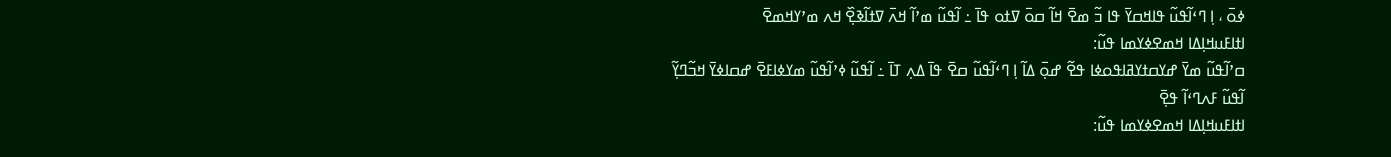ߦߋ߫ ، ߊ߲ ߣߵߊ߬ߟߎ߬ ߟߊߞߛߌ߫ ߟߊ ߏ߬ ߘߐ߫ ߞߊ߬ ߛߋ߫ ߜߙߋ ߟߊ߫ ߸ ߊ߬ߟߎ߬ ߘߴߊ߬ ߞߍ߫ ߜߙߊ߬ߢߐ߲߰ ߞߍ ߘߴߌߞߘߐ߫
ߊߙߊߓߎߞߊ߲ߡߊ ߞߘߐߦߌߘߊ ߟߎ߬:
ߛߴߊ߬ߟߎ߬ ߘߌ߫ ߝߌߛߙߌߥߊߟߋߦߊ ߟߐ߬ ߝߋ߲߫ ߡߊ߬ ߊ߲ ߣߵߊ߬ߟߎ߬ ߛߐ߫ ߟߊ߫ ߡߍ߲ ߠߊ߫ ߸ ߊ߬ߟߎ߬ ߦߴߊ߬ߟߎ߬ ߘߌߦߊߓߐ߫ ߝߛߊߦߌ߫ ߞߏ߬ߣߌ߲߬ ߊ߬ߟߎ߬ ߓߍߣߵߊ߬ ߟߐ߲߫
ߊߙߊߓߎߞߊ߲ߡߊ ߞߘߐߦߌߘߊ ߟߎ߬: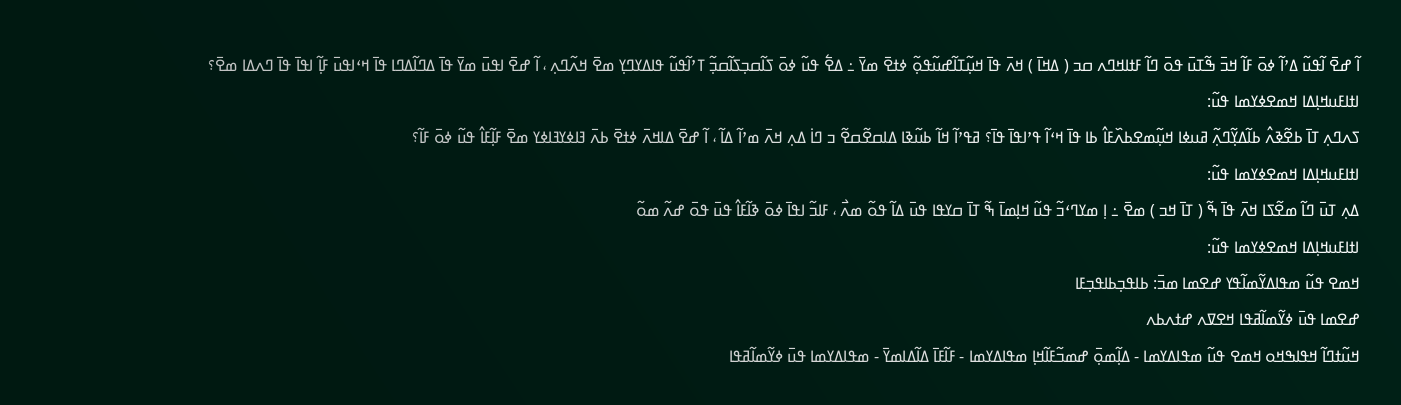ߊ߬ ߝߐ߫ ߊ߬ߟߎ߬ ߡߴߊ߬ ߦߋ߫ ߓߊ߬ ߞߏ߫ ߒ߬ߠߎ߫ ߟߋ߫ ߣߊ߬ ߓߙߊߞߣߍ ߛߏ ( ߡߞߊ߫ ) ߞߍ߫ ߟߊ߫ ߞߎ߲߬ߠߊ߬ߝߎ߬ߟߋ߲߬ ߦߙߐ߫ ߘߌ߫ ߸ ߡߐ߱ ߟߎ߬ ߦߋ߫ ߖߊ߬ߛߏ߲ߖߊ߬ߛߏ߲߬ ߠߴߊ߬ߟߎ߬ ߟߊߡߌߣߌ߲ ߘߐ߫ ߞߍ߬ߣߍ߲ ، ߊ߬ ߝߐ߫ ߊߟߎ߫ ߘߌ߫ ߟߊ߫ ߡߣߊ߬ߡߣߊ ߟߊ߫ ߞߵߊߟߎ߫ ߓߊ߲߬ ߊߟߊ߫ ߟߊ߫ ߣߍߡߊ ߘߐ߫؟
ߊߙߊߓߎߞߊ߲ߡߊ ߞߘߐߦߌߘߊ ߟߎ߬:
ߖߍߣߍ߲ ߠߊ߫ ߕߐ߬ߢߍ߮ ߕߊ߬ߡߌ߲߬ߣߍ߲߬ ߥߎߦߊ ߞߎ߲߬ߘߐߕߍ߰ߓߊ߮ ߕߊ ߟߊ߫ ߞߵߊ߬ ߟߴߊߟߊ߫ ߟߊ߫؟ ߥߟߴߊ߬ ߞߊ߬ ߕߎ߬ߢߊ ߡߊߛߐ߬ߛߐ߬ ߏ ߣߊ߭ ߡߍ߲ ߞߍ߫ ߘߴߊ߬ ߡߊ߬ ، ߊ߬ ߝߐ߫ ߡߊߞߍ߫ ߦߙߐ߫ ߕߍ߫ ߔߊߦߌߔߊߦߌ ߘߐ߫ ߓߊ߲߬ߓߊ߮ ߟߎ߬ ߦߋ߫ ߓߊ߬؟
ߊߙߊߓߎߞߊ߲ߡߊ ߞߘߐߦߌߘߊ ߟߎ߬:
ߡߍ߲ ߠߎ߫ ߣߊ߬ ߘߐ߬ߖߊ ߞߍ߫ ߟߊ߫ ߒ߬ ( ߠߊ߫ ߞߏ ) ߘߐ߫ ߸ ߊ߲ ߘߌߣߵߏ߬ ߟߎ߬ ߞߊ߲ߘߊ߫ ߒ߬ ߠߊ߫ ߛߌߟߊ ߟߎ߫ ߡߊ߬ ߟߋ߬ ߘߍ߯ ، ߓߊߏ߬ ߊߟߊ߫ ߦߋ߫ ߢߊ߬ߓߊ߮ ߟߎ߫ ߟߋ߫ ߝߍ߬ ߘߋ߬
ߊߙߊߓߎߞߊ߲ߡߊ ߞߘߐߦߌߘߊ ߟߎ߬:
ߞߘߐ ߟߎ߬ ߘߟߊߡߌ߬ߘߊ߬ߟߌ ߝߐߘߊ ߘߏ߫: ߕߊߟߏ߲ߕߊߟߏ߲ߓߊ
ߝߐߘߊ ߟߎ߫ ߦߌ߬ߘߊ߬ߥߟߊ ߞߐߜߍ ߝߙߍߕߍ
ߞߎ߬ߙߣߊ߬ ߞߟߊߒߞߋ ߞߘߐ ߟߎ߬ ߘߟߊߡߌߘߊ - ߡߊ߲߬ߘߋ߲߫ ߝߘߏ߬ߓߊ߬ߞߊ߲ ߘߟߊߡߌߘߊ - ߓߊ߬ߓߊ߫ ߡߊ߬ߡߊߘߌ߫ - ߘߟߊߡߌߘߊ ߟߎ߫ ߦߌ߬ߘߊ߬ߥߟߊ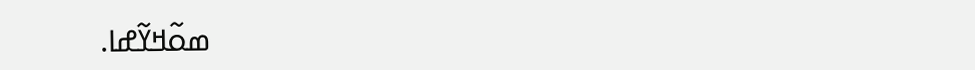ߘߋ߬ߞߌ߬ߝߊ.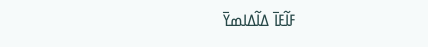ߓߊ߬ߓߊ߫ ߡߊ߬ߡߊߘߌ߫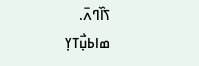ߖߊ߰ߣߍ߫.
ߘߊߕߎ߲߯ߠߌ߲